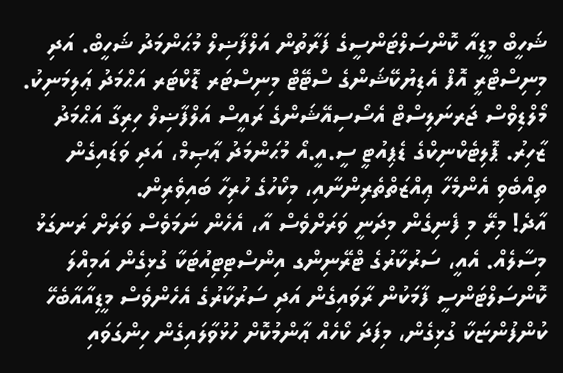ޝަހީބް މީޑިއާ ކޮންސަލްޓަންސީގެ ފަރާތުން އަލްފާޟިލް މުޙަންމަދު ޝަހީބް. އަދި މިނިސްޓްރީ އޮފް އެޑިޔުކޭޝަންގެ ސްޓޭޓް މިނިސްޓަރ ޑޮކްޓަރ އަޙްމަދު ޢަލިމަނިކު. މޯލްޑިވްސް ޖަރނަލިސްޓް އެސޯސިއޭޝަންގެ ރައީސް އަލްފާޟިލް ހިރިގާ އަޙްމަދު ޒާހިރު. ޕޮލިޓެކްނިކްގެ ޑެޕިއުޓީ ސީ.އީ.އޯ މުޙަންމަދު ޢާޞިމް، އަދި ވަޑައިގެން ތިއްބެވި އެންމެހާ ޢިއްޒަތްތެރިންނާއި، މިކޯހުގެ ހުރިހާ ބައިވެރިން.
އާދެ! މިރޭ މި ފެނިގެން މިދަނީ ވަރަށްވެސް އާ، އެހެން ނަމަވެސް ވަރަށް ރަނގަޅު މިސާލެއް. އެއީ، ސަރުކާރުގެ ޓްރޭނިންގ އިންސްޓިޓިއުޓަކާ ގުޅިގެން އަމިއްލަ ކޮންސަލްޓަންސީ ފާމަކުން ރާވައިގެން އަދި ސަރުކާރުގެ އެހެންވެސް މީޑިއާއާބެހޭ ކުންފުންޏަކާ ގުޅިގެން، މިފަދަ ކޯހެއް ޢާންމުކޮށް ހުޅުވާލައިގެން ހިންގަވައި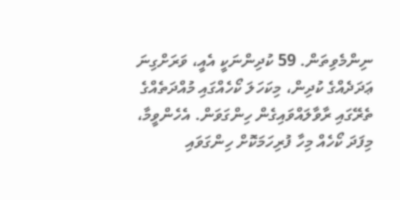ނިންމެވިތަން. 59 ކުދިންނަކީ އެއީ، ވަރަށްގިނަ ޢަދަދެއްގެ ކުދިން، މިކަހަލަ ކޯހެއްގައި މުއްދަތެއްގެ ތެރޭގައި ރާވާލައްވައިގެން ހިންގަވަން. އެހެންވީމާ، މިފަދަ ކޯހެއް މިހާ ފުރިހަމަކޮށް ހިންގަވައި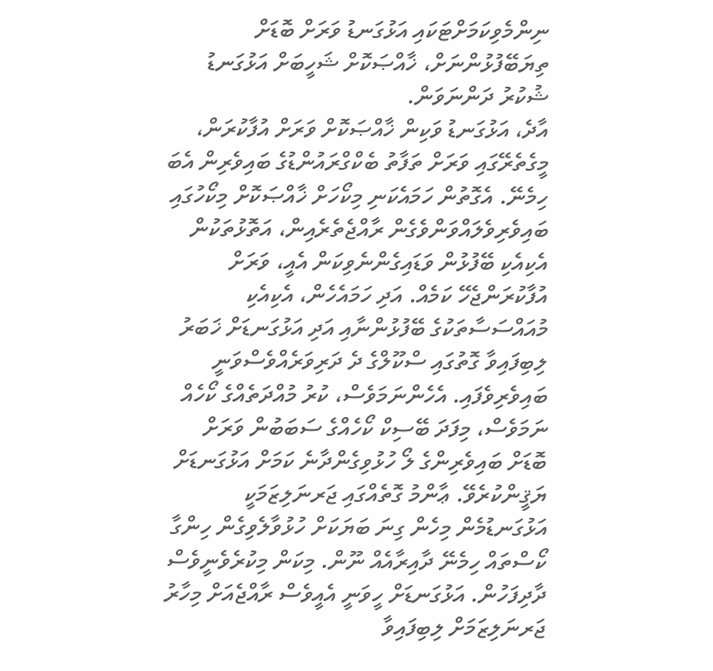ނިންމެވިކަމަށްޓަކައި އަޅުގަނޑު ވަރަށް ބޮޑަށް ތިޔަބޭފުޅުންނަށް، ޚާއްޞަކޮށް ޝަހީބަށް އަޅުގަނޑު ޝުކުރު ދަންނަވަން.
އާދެ، އަޅުގަނޑު ވަކިން ޚާއްޞަކޮށް ވަރަށް އުފާކުރަން، މީގެތެރޭގައި ވަރަށް ތަފާތު ބެކްގްރައުންޑުގެ ބައިވެރިން އެބަ ހިމެނޭ. އެގޮތުން ހަމައެކަނި މިކޯހަށް ޚާއްޞަކޮށް މިކޯހުގައި ބައިވެރިވެލައްވަންވެގެން ރާއްޖެތެރެއިން، އަތޮޅުތަކުން އެކިއެކި ބޭފުޅުން ވަޑައިގެންނެވިކަން އެއީ، ވަރަށް އުފާކުރަންޖެހޭ ކަމެއް. އަދި ހަމައެހެން، އެކިއެކި މުއައްސަސާތަކުގެ ބޭފުޅުންނާއި އަދި އަޅުގަނޑަށް ޚަބަރު ލިބިފައިވާ ގޮތުގައި ސްކޫލްގެ ދެ ދަރިވަރެއްވެސްވަނީ ބައިވެރިވެފައި. އެހެންނަމަވެސް، ކުރު މުއްދަތެއްގެ ކޯހެއް ނަމަވެސް، މިފަދަ ބޭސިކް ކޯހެއްގެ ސަބަބުން ވަރަށް ބޮޑަށް ބައިވެރިންގެ ލޯ ހުޅުވިގެންދާނެ ކަމަށް އަޅުގަނޑަށް ޔަޤީންކުރެވޭ. ޢާންމު ގޮތެއްގައި ޖަރނަލިޒަމަކީ އަޅުގަނޑުމެން މިހެން ގިނަ ބަޔަކަށް ހުޅުވާލެވިގެން ހިންގާ ކޯސްތައް ހިމެނޭ ދާއިރާއެއް ނޫން. މިކަން މިކުރެވެނީވެސް ދާދިފަހުން. އަޅުގަނޑަށް ހީވަނީ އެއީވެސް ރާއްޖެއަށް މިހާރު ޖަރނަލިޒަމަށް ލިބިފައިވާ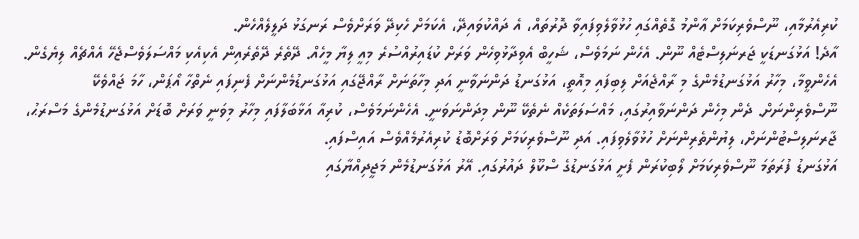ކުރިއެރުމާއި، ނޫސްވެރިކަމަށް ޢާންމު ގޮތެއްގައި ހުޅުވާލެވިފައިވާ ދޮރުތައް، އެ ދައްކުވައިދޭ، އެކަމަށް ހެކިދޭ ވަރަށްވެސް ރަނގަޅު ދަލީލެއްހެން.
އާދެ! އަޅުގަނޑަކީ ޖަރނަލިސްޓެއް ނޫން. އެހެން ނަމަވެސް، ޝަހީބް އެވިދާޅުވިހެން ވަރަށް ކުޑައިރުއްސުރެ މިއީ ލިޔާ މީހެއް. ދޭތެރެ ދޭތެރެއިން އެކިއެކި މައްސަލަވެސްޖެހޭ އެއްޗެއް ލިޔެގެން. އެހެންވީމާ، މިހާރު އަޅުގަނޑުމެންގެ މި ރާއްޖެއަށް ލިބިފައި މިއޮތީ، އަޅުގަނޑު ދަންނަވާނީ އަދި މިހާތަނަށް ރާއްޖޭގައި އަޅުގަނޑުމެންނަށް ފެނިފައި ނެތްހާ އޯޕަން، ހާމަ ޖައްވެކޭ ނޫސްވެރިންނަށް. ދެން މިހެން ދަންނަވާއިރުގައި، މައްސަލަތަކެއް ނެތެކޭ ނޫން މިދަންނަވަނީ. އެހެންނަމަވެސް، ކުރިއާ އަޅާބަލާފައި މިހާރު މިވަނީ ވަރަށް ބޮޑަށް އަޅުގަނޑުމެންގެ މަސްރަޙު، ޖާރނަލިސްޓުންނަށް، ލިޔުންތެރިންނަށް ހުޅުވާލެވިފައި. އަދި ނޫސްވެރިކަމަށް ވަރަށްބޮޑު ކުރިއެރުމެއްވެސް އައިސްފައި.
އަޅުގަނޑު ފުރަތަމަ ނޫސްވެރިކަމަށް ލޯބިކުރަން ފެށީ އަޅުގަނޑުގެ ސްކޫލް ދައުރުގައި. އޭރު އަޅުގަނޑުމެން މަޖީދިއްޔާގައި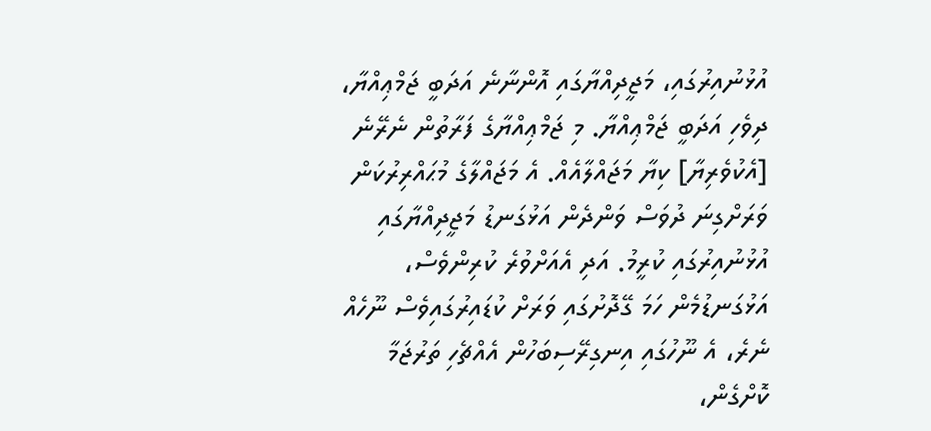އުޅުނުއިރުގައި، މަޖީދިއްޔާގައި އޮންނާނެ އަދަބީ ޖަމްޢިއްޔާ، ދިވެހި އަދަބީ ޖަމްޢިއްޔާ. މި ޖަމްޢިއްޔާގެ ފަރާތުން ނެރޭނެ [އެކުވެރިޔާ] ކިޔާ މަޖައްލާއެއް. އެ މަޖައްލާގެ މުޙައްރިރުކަން ވަރަށްގިނަ ދުވަސް ވަންދެން އަޅުގަނޑު މަޖީދިއްޔާގައި އުޅުނުއިރުގައި ކުރީމު. އަދި އެއަށްވުރެ ކުރިންވެސް، އަޅުގަނޑުމެން ހަމަ ގޭދޮށުގައި ވަރަށް ކުޑައިރުގައިވެސް ނޫހެއް ނެރެ، އެ ނޫހުގައި އިނގިރޭސިބަހުން އެއްޗެހި ތަރުޖަމާ ކޮށްގެން،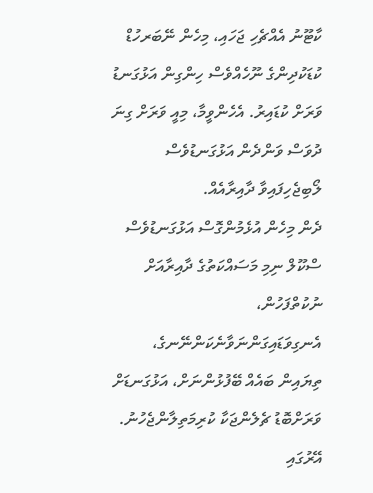ކާޓޫނު އެއްޗެހި ޖަހައި، މިހެން ނޭބަރހުޑް ކުޑަކުދިންގެ ނޫހެއްވެސް ހިންގިން އަޅުގަނޑު ވަރަށް ކުޑައިރު. އެހެންވީމާ، މިއީ ވަރަށް ގިނަ ދުވަސް ވަންދެން އަޅުގަނޑުވެސް ލޯބިޖެހިފައިވާ ދާއިރާއެއް.
ދެން މިހެން އުޅެމުންގޮސް އަޅުގަނޑުވެސް ސްކޫލް ނިމި މަސައްކަތުގެ ދާއިރާއަށް ނުކުތްފަހުން، އެނގިވަޑައިގަންނަވާނެކަންނޭނގެ، ތިޔައިން ބައެއް ބޭފުޅުންނަށް، އަޅުގަނޑަށް ވަރަށްބޮޑު ޗެލެންޖަކާ ކުރިމަތިލާންޖެހުނު. އޭރުގައި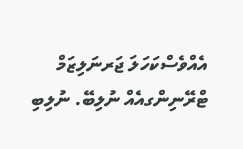އެއްވެސްކަހަލަ ޖަރނަލިޒަމް ޓްރޭނިންގއެއް ނުލިބޭ. ނުލިބި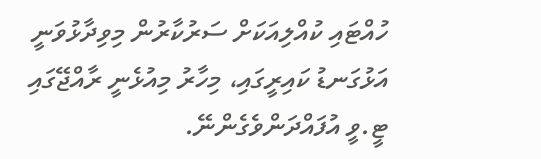ހުއްޓައި ކުއްލިއަކަށް ސަރުކާރުން މިވިދާޅުވަނީ އަޅުގަނޑު ކައިރީގައި، މިހާރު މިއުޅެނީ ރާއްޖޭގައި ޓީ.ވީ އުފައްދަންވެގެންނޭ.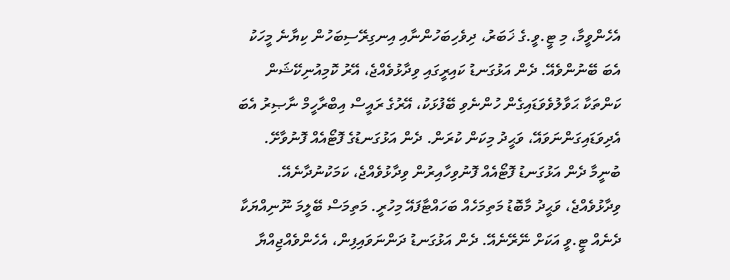އެހެންވީމާ، މި ޓީ.ވީ.ގެ ޚަބަރު، ދިވެހިބަހުންނާއި އިނގިރޭސިބަހުން ކިޔާނެ މީހަކު އެބަ ބޭނުންވެއޭ. ދެން އަޅުގަނޑު ކައިރީގައި ވިދާޅުވެއްޖެ، އޭރު ކޮމިއުނިކޭޝަން ކަންތަކާ ޙަވާލުވެވަޑައިގެން ހުންނެވި ބޭފުޅަކު، އޭރުގެ ރައީސް އިބްރާހީމް ނާޞިރު އެބަ އެދިވަޑައިގަންނަވައޭ، ވަޙީދު މިކަން ކުރަން. ދެން އަޅުގަނޑުގެ ފޮޓޯއެއް ފޮނުވާށޭ. ބުނީމާ ދެން އަޅުގަނޑު ފޮޓޯއެއް ފޮނުވިހާއިރުން ވިދާޅުވެއްޖެ، ކަމަކުނުދާނެއޭ. ވިދާޅުވެއްޖެ، ވަޙީދު މާބޮޑު މަތިމަހެއް ބަހައްޓާފައޭ މިހުރީ. މަތިމަސް ބޭލީމަ ނޫނިއްޔަކާ ދެނެއް ޓީ.ވީ އަކަށް ނޭރޭނެއޭ. ދެން އަޅުގަނޑު ދަންނަވައިފިން، އެހެންވެއްޖިއްޔާ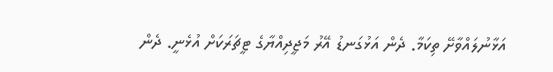އަޅާނުލައްވާށޭ ތިކަމާ. ދެން އަޅުގަނޑު އޭރު މަޖީދިއްޔާގެ ޓީޗަރަކަށް އުޅެނީ. ދެން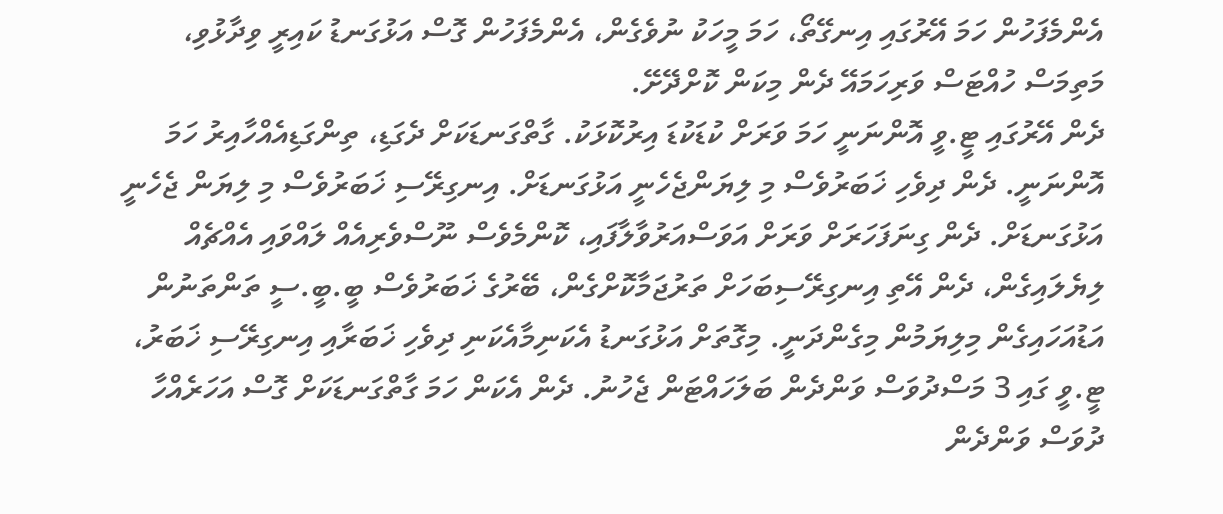އެންމެފަހުން ހަމަ އޭރުގައި އިނގޭތޯ، ހަމަ މީހަކު ނުވެގެން، އެންމެފަހުން ގޮސް އަޅުގަނޑު ކައިރީ ވިދާޅުވި، މަތިމަސް ހުއްޓަސް ވަރިހަމައޭ ދެން މިކަން ކޮށްދޭށޭ.
ދެން އޭރުގައި ޓީ.ވީ އޮންނަނީ ހަމަ ވަރަށް ކުޑަކުޑަ އިރުކޮޅަކު. ގާތްގަނޑަކަށް ދެގަޑި، ތިންގަޑިއެއްހާއިރު ހަމަ އޮންނަނީ. ދެން ދިވެހި ޚަބަރުވެސް މި ލިޔަންޖެހެނީ އަޅުގަނޑަށް. އިނގިރޭސި ޚަބަރުވެސް މި ލިޔަން ޖެހެނީ އަޅުގަނޑަށް. ދެން ގިނަފަހަރަށް ވަރަށް އަވަސްއަރުވާލާފައި، ކޮންމެވެސް ނޫސްވެރިއެއް ލައްވައި އެއްޗެއް ލިޔެލައިގެން، ދެން އޭތި އިނގިރޭސިބަހަށް ތަރުޖަމާކޮށްގެން، ބޭރުގެ ޚަބަރުވެސް ބީ.ބީ.ސީ ތަންތަނުން އަޑުއަހައިގެން މިލިޔަމުން މިގެންދަނީ. މިގޮތަށް އަޅުގަނޑު އެކަނިމާއެކަނި ދިވެހި ޚަބަރާއި އިނގިރޭސި ޚަބަރު، ޓީ.ވީ ގައި 3 މަސްދުވަސް ވަންދެން ބަލަހައްޓަން ޖެހުނު. ދެން އެކަން ހަމަ ގާތްގަނޑަކަށް ގޮސް އަހަރެއްހާ ދުވަސް ވަންދެން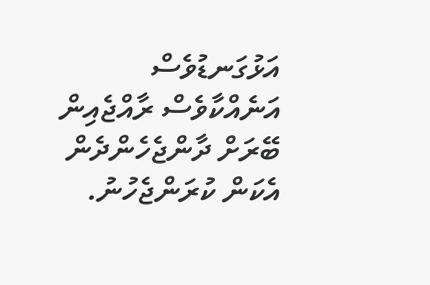އަޅުގަނޑުވެސް އަނެއްކާވެސް ރާއްޖެއިން ބޭރަށް ދާންޖެހެންދެން އެކަން ކުރަންޖެހުނު.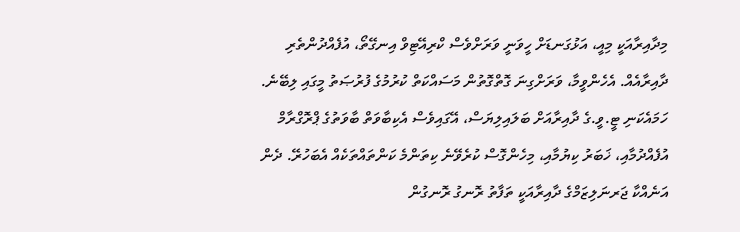މިދާއިރާއަކީ މިއީ، އަޅުގަނޑަށް ހީވަނީ ވަރަށްވެސް ކްރިއޭޓިވް އިނގޭތޯ، އުފެއްދުންތެރި ދާއިރާއެއް. އެހެންވީމާ، ވަރަށްގިނަ ގޮތްގޮތުން މަސައްކަތް ކުރުމުގެ ފުރުޞަތު މީގައި ލިބޭނެ. ހަމައެކަނި ޓީ.ވީ.ގެ ދާއިރާއަށް ބަލައިލިޔަސް، އޭގައިވެސް އެކިބާވަތް ބާވަތުގެ ޕްރޮގްރާމް އުފެއްދުމާއި، ޚަބަރު ކިޔުމާއި، މިހެންގޮސް ކުރެވޭނެ ކިތަންމެ ކަންތައްތަކެއް އެބަހުރޭ. ދެން އަނެއްކާ ޖަރނަލިޒަމްގެ ދާއިރާއަކީ ތަފާތު ރޮނގު ރޮނގުން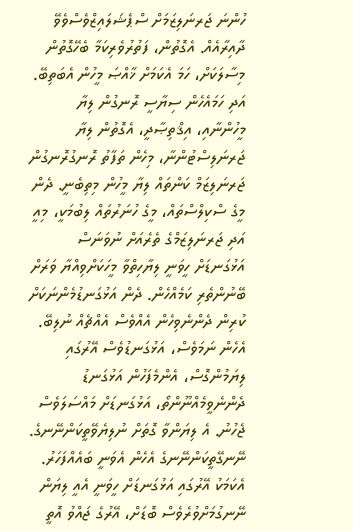ހުންނަ ޖަރނަލިޒަމަށް ސްޕެޝަލައިޒްވެސްވެވޭ ދާއިރާއެއް. އެގޮތުން، ފަތުރުވެރިކަމާ ބެހޭގޮތުން މިސާލަކަށް، ހަމަ އެކަމަށް ޚާއްޞަ މީހުން އެބަތިބޭ. އަދި ހަމައެހެން ސިޔާސީ ރޮނގުން ލިޔާ މީހުންނާއި، އިޤްތިޞާދީ، އެގޮތުން ލިޔާ ޖަރނަލިސްޓުންނާ، މިހެން ތަފާތު ރޮނގުރޮނގުން ޖަރނަލިޒަމް ކަންތައް ލިޔާ މީހުން މިތިބެނީ. ދެން މީގެ ސްކިލްސްތައް، މީގެ ހުނަރުތައް ލިބުމަކީ، މިއީ އަދި ޖަރނަލިޒަމްގެ ތެރެއަށް ނުވަނަސް އަޅުގަނޑަށް ހީވަނީ ލިޔާހިތްވާ މީހަކަށްވިއްޔާ ވަރަށް ބޭނުންތެރި ކަމެއްހެން. ދެން އަޅުގަނޑުމެންނަކަށް ކުރިން ދެންނެވިހެން އެއްވެސް އެއްޗެއް ނުލިބޭ.
އެހެން ނަމަވެސް، އަޅުގަނޑުވެސް އޭރުގައި ލިޔަމުންގޮސް، އެންމެފަހުން އަޅުގަނޑު ދެންނެވީމެއްނޫންތޯ، އަޅުގަނޑަށް މައްސަލަވެސް ޖެހުނު. އެ ލިޔަންވާ ގޮތަށް ނުލިޔެވޭތީކަންނޭނގެ. ނޭނގޭތީކަންނޭނގެ އެހެން އެވަނީ ބައެއްފަހަރު. އެކަމަކު އޭރުގައި އަޅުގަނޑަށް ހީވަނީ އެއީ ލިޔަން ނޭނގުމަށްވުރެވެސް ބޮޑަށް، އޭރުގެ ޖައްވު އޮތީ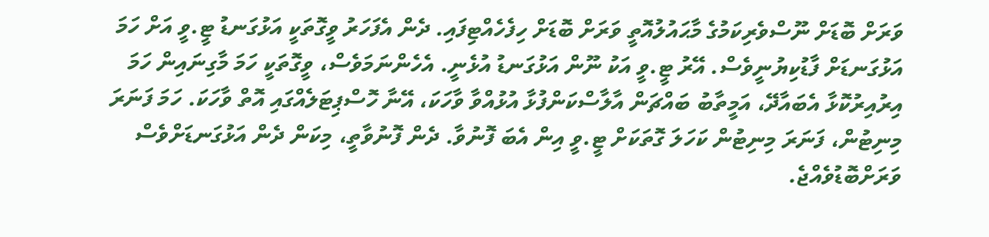ވަރަށް ބޮޑަށް ނޫސްވެރިކަމުގެ މާޙައުލުއޮތީ ވަރަށް ބޮޑަށް ހިފެހެއްޓިފައި. ދެން އެފަހަރު ވީގޮތަކީ އަޅުގަނޑު ޓީ.ވީ އަށް ހަމަ އަޅުގަނޑަށް ފާޑުކިޔުނީވެސް. އޭރު ޓީ.ވީ އަކު ނޫން އަޅުގަނޑު އުޅެނީ. އެހެންނަމަވެސް، ވީގޮތަކީ ހަމަ މާގިނައިން ހަމަ އިރުއިރުކޮޅާ އެބައާދޭ، އަމީތާބު ބައްޗަން އާލާސްކަންފުޅާ އުޅުއްވާ ވާހަކަ، އޭނާ ހޮސްޕިޓަލެއްގައި އޮތް ވާހަކަ. ހަމަ ފަނަރަ މިނިޓުން، ފަނަރަ މިނިޓުން ކަހަލަ ގޮތަކަށް ޓީ.ވީ އިން އެބަ ފޮނުވާ. ދެން ފޮނުވާތީ، މިކަން ދެން އަޅުގަނޑަށްވެސް ވަރަށްބޮޑުވެއްޖެ.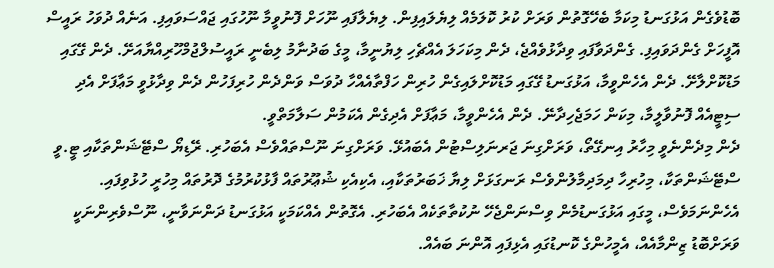ބޮޑުވެގެން އަޅުގަނޑު މިކަމާ ބެހޭގޮތުން ވަރަށް ކުރު ކޮލަމެއް ލިޔެލައިފިން. ލިޔެލާފައި ނޫހަށް ފޮނުވީމާ ނޫހުގައި ޖައްސަވައިފި. އަނެއް ދުވަހު ރައީސް އޮފީހަށް ގެންދަވައިފި. ގެންދަވާފައި ވިދާޅުވެއްޖެ، ދެން މިކަހަލަ އެއްޗެހި ލިޔުނީމާ، މީގެ ބަދުނާމު ލިބެނީ ރައީސުލްޖުމްހޫރިއްޔާއަށޭ. ދެން ގޭގައި މަޑުކޮށްލާށޭ. ދެން އެހެންވީމާ، އަޅުގަނޑު ގޭގައި މަޑުކޮށްލައިގެން ހުރިން ހަފްތާއެއްހާ ދުވަސް ވަންދެން ހުރިފަހުން ދެން ވިދާޅުވީ މަޢާފަށް އެދި ސިޓީއެއް ފޮނުވާލީމާ، މިކަން ހަމަޖެހިދާނޭ. ދެން އެހެންވީމާ، މަޢާފަށް އެދިގެން އެކަމުން ސަލާމަތްވީ.
ދެން މިދެންނެވީ މިހާރު އިނގޭތޯ، ވަރަށްގިނަ ޖަރނަލިސްޓުން އެބައުޅޭ. ވަރަށްގިނަ ނޫސްތައްވެސް އެބަހުރި. ރޭޑިޔޯ ސްޓޭޝަންތަކާއި ޓީ.ވީ ސްޓޭޝަންތަކާ، މިހުރިހާ ދިމަދިމާލުންވެސް ރަނގަޅަށް ލިޔާ ޚަބަރުތަކާއި، އެކިއެކި ޝުޢޫރުތައް ފާޅުކުރުމުގެ ދޮރުތައް މިހުރީ ހުޅުވިފައި. އެހެންނަމަވެސް، މީގައި އަޅުގަނޑުމެން ވިސްނަންޖެހޭ ނުކުތާތަކެއް އެބަހުރި. އެގޮތުން އެއްކަމަކީ އަޅުގަނޑު ދަންނަވާނީ، ނޫސްވެރިންނަކީ ވަރަށްބޮޑު ޒިންމާއެއް، އެމީހުންގެ ކޮނޑުގައި އެޅިފައި އޮންނަ ބައެއް.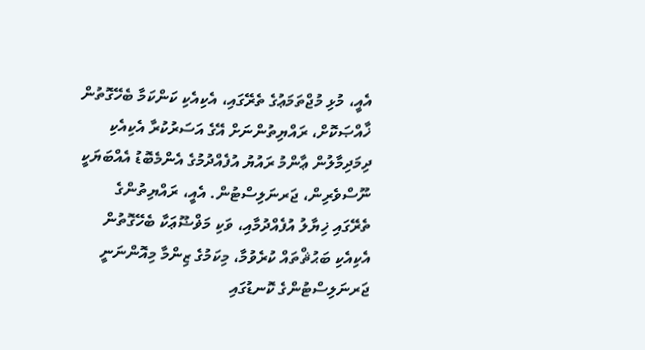އެއީ، މުޅި މުޖްތަމަޢުގެ ތެރޭގައި، އެކިއެކި ކަންކަމާ ބެހޭގޮތުން ޚާއްޞަކޮށް، ރައްޔިތުންނަށް އޭގެ އަސަރުކުރާ އެކިއެކި ދިމަދިމާލުން ޢާންމު ރައުޔު އުފެއްދުމުގެ އެންމެބޮޑު އެއްބަޔަކީ ނޫސްވެރިން، ޖަރނަލިސްޓުން. އެއީ، ރައްޔިތުންގެ ތެރޭގައި ޚިޔާލު އުފެއްދުމާއި، ވަކި މަޥްޟޫޢަކާ ބެހޭގޮތުން އެކިއެކި ބަޙުޘްތައް ކުރެވުމާ، މިކަމުގެ ޒިންމާ މިއޮންނަނީ ޖަރނަލިސްޓުންގެ ކޮނޑުގައި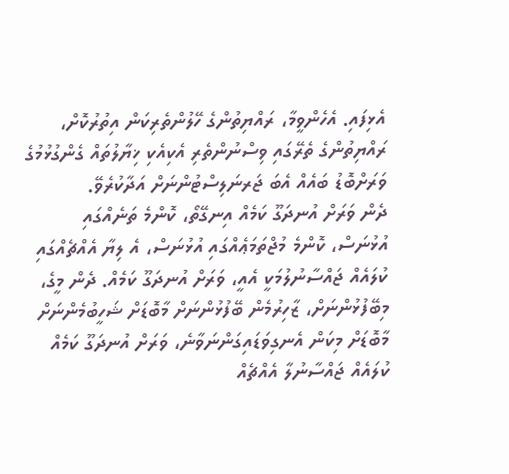އެޅިފައި. އެހެންވީމާ، ރައްޔިތުންގެ ހޭލުންތެރިކަން އިތުރުކޮށް، ރައްޔިތުންގެ ތެރޭގައި ވިސްނުންތެރި އެކިއެކި ޚިޔާލުތައް ގެންގުޅުމުގެ ވަރަށްބޮޑު ބައެއް އެބަ ޖަރނަލިސްޓުންނަށް އަދާކުރެވޭ.
ދެން ވަރަށް އުނދަގޫ ކަމެއް އިނގޭތޯ، ކޮންމެ ތަނެއްގައި އުޅުނަސް، ކޮންމެ މުޖްތަމަޢެއްގައި އުޅުނަސް، އެ ލިޔާ އެއްޗެއްގައި ކުލައެއް ޖައްސާނުލުމަކީ އެއީ، ވަރަށް އުނދަގޫ ކަމެއް. ދެން މީގެ، މިބޭފުޅުންނަށް، ޒާހިރުމެން ބޭފުޅުންނަށް މާބޮޑަށް ޝަހީބުމެންނަށް މާބޮޑަށް މިކަން އެނގިވަޑައިގަންނަވާނެ، ވަރަށް އުނދަގޫ ކަމެއް ކުލައެއް ޖައްސާނުލާ އެއްޗެއް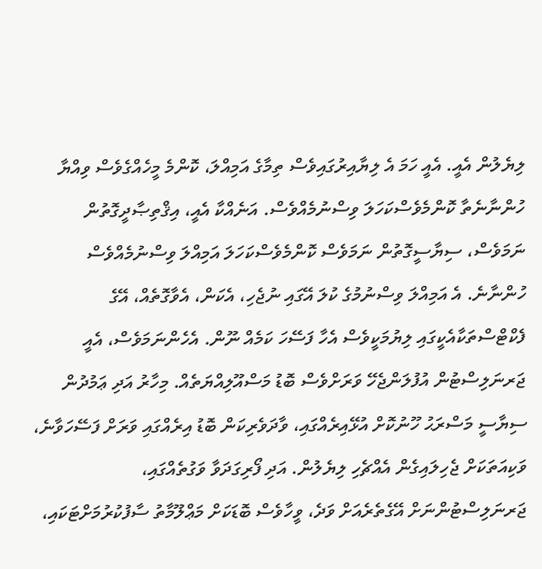ލިޔެލުން އެއީ. އެއީ ހަމަ އެ ލިޔާއިރުގައިވެސް ތިމާގެ އަމިއްލަ، ކޮންމެ މީހެއްގެވެސް ވިއްޔާ ހުންނާނެތާ ކޮންމެވެސްކަހަލަ ވިސްނުމެއްވެސް. އަނެއްކާ އެއީ، އިޤްތިޞާދީގޮތުން ނަމަވެސް، ސިޔާސީގޮތުން ނަމަވެސް ކޮންމެވެސްކަހަލަ އަމިއްލަ ވިސްނުމެއްވެސް ހުންނާނެ. އެ އަމިއްލަ ވިސްނުމުގެ ކުލަ އޭގައި ނުޖެހި، އެކަން، އެވާގޮތެއް، އޭގެ ފެކްޓްސްތަކާއެކީގައި ލިޔުމަކީވެސް އެހާ ފަސޭހަ ކަމެއް ނޫން. އެހެންނަމަވެސް، އެއީ ޖަރނަލިސްޓުން އުފުލަންޖެހޭ ވަރަށްވެސް ބޮޑު މަސްއޫލިއްޔަތެއް. މިހާރު އަދި ޢަމުދުން ސިޔާސީ މަސްރަޙު ހޫނުކޮށް އުޅޭއިރެއްގައި، ވާދަވެރިކަން ބޮޑު އިރެއްގައި ވަރަށް ފަސޭހަވާނެ، ވަކިއަތަކަށް ޖެހިލައިގެން އެއްޗެހި ލިޔެލުން. އަދި ފޯރިގަދަވާ ވަގުތެއްގައި، ޖަރނަލިސްޓުންނަށް އޭގެތެރެއަށް ވަދެ، ވީހާވެސް ބޮޑަކަށް މަޢްލޫމާތު ސާފުކުރުމަށްޓަކައި،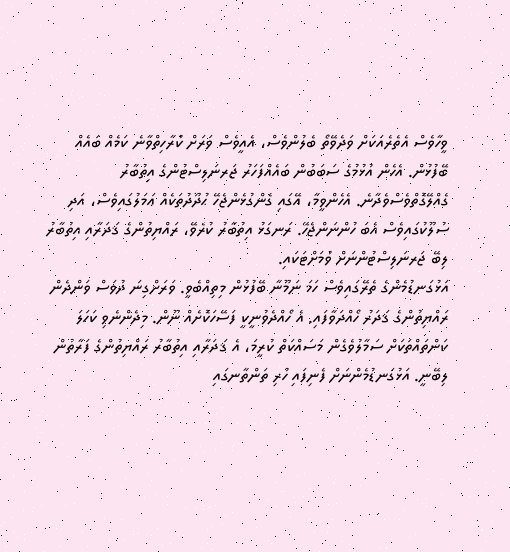ވީހާވެސް އެތެރެއަކަށް ވަދެވޭތޯ ބެލުންވެސް، އެއީވެސް ވަރަށް ކުރާހިތްވާނެ ކަމެއް ބައެއް ބޭފުޅުން. އެހެން އުޅުމުގެ ސަބަބުން ބައެއްފަހަރު ޖަރނަލިސްޓުންގެ އިތުބާރު ގެއްލޭގޮތްވެސްވެދާނެ. އެހެންވީމާ، އޭގައި ގެންގުޅެންޖެހޭ ޙުދޫދުތަކެއް ޢަމަލުގައިވެސް، އަދި ސުލޫކުގައިވެސް އެބަ ހުންނަންޖެހޭ. ރަނގަޅު އިތުބާރު ކުރެވޭ، ރައްޔިތުންގެ ޤަދަރާއި އިތުބާރު ލިބޭ ޖަރނަލިސްޓުންނަށް ވުމަށްޓަކައި.
އަޅުގަނޑުމެންގެ ތެރޭގައިވެސް ހަމަ ނަމޫނާ ބޭފުޅުން މިތިއްބެވީ. ވަރަށްގިނަ ދުވަސް ވަންދެން ރައްޔިތުންގެ ޤަދަރު ހޯއްދަވާފައި. އެ ހޯއްދެވުނީކީ ފަސޭހަކޮށެއް ނޫން. މިދެންނެވި ކަހަލަ ކަންތައްތަކަށް ސަމާލުވެގެން މަސައްކަތް ކުރީމަ، އެ ޤަދަރާއި އިތުބާރު ރައްޔިތުންގެ ފަރާތުން ލިބޭނީ. އަޅުގަނޑުމެންނަށް ފެނިފައި ހުރި ތަންތާނގައި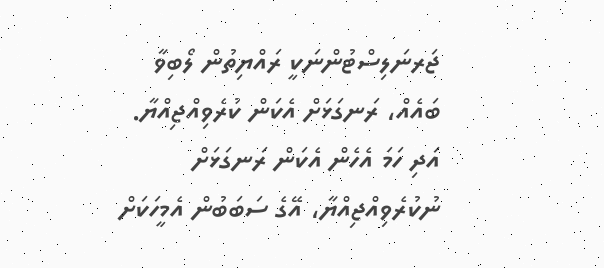ޖަރނަލިސްޓުންނަކީ ރައްޔިތުން ލޯބިވާ ބައެއް، ރަނގަޅަށް އެކަން ކުރެވިއްޖިއްޔާ. އަދި ހަމަ އެހެން އެކަން ރަނގަޅަށް ނުކުރެވިއްޖިއްޔާ، އޭގެ ސަބަބުން އެމީހަކަށް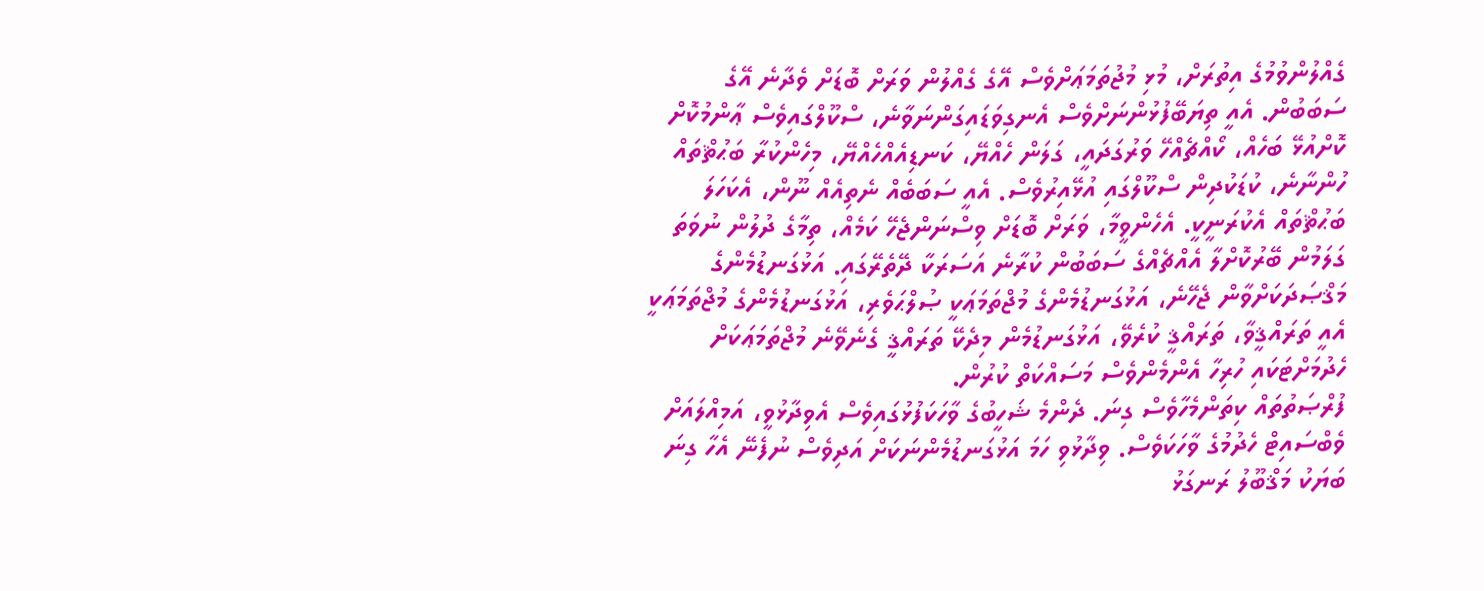ގެއްލުންވުމުގެ އިތުރަށް، މުޅި މުޖުތަމަޢަށްވެސް އޭގެ ގެއްލުން ވަރަށް ބޮޑަށް ވެދާނެ އޭގެ ސަބަބުން. އެއީ ތިޔަބޭފުޅުންނަށްވެސް އެނގިވަޑައިގަންނަވާނެ، ސްކޫލްގައިވެސް ޢާންމުކޮށް ކޮށްއުޅޭ ބަހެއް، ކޯއްޗެއްހޭ ވަރުގަދައީ، ގަލަން ހެއްޔޭ، ކަނޑިއެއްހެއްޔޭ، މިހެންކުރާ ބަޙުޘްތައް ހުންނާނެ، ކުޑަކުދިން ސްކޫލްގައި އުޅޭއިރުވެސް. އެއީ ސަބަބެއް ނެތިއެއް ނޫން، އެކަހަލަ ބަޙުޘްތައް އެކުރަނީކީ. އެހެންވީމާ، ވަރަށް ބޮޑަށް ވިސްނަންޖެހޭ ކަމެއް، ތިމާގެ ދުލުން ނުވަތަ ގަލަމުން ބޭރުކޮށްލާ އެއްޗެއްގެ ސަބަބުން ކުރާނެ އަސަރަކާ ދޭތެރޭގައި. އަޅުގަނޑުމެންގެ މަޤްޞަދަކަށްވާން ޖެހޭނެ، އަޅުގަނޑުމެންގެ މުޖްތަމަޢަކީ ޞުލްޙަވެރި، އަޅުގަނޑުމެންގެ މުޖްތަމަޢަކީ އެއީ ތަރައްޤީވާ، ތަރައްޤީ ކުރެވޭ، އަޅުގަނޑުމެން މިދެކޭ ތަރައްޤީ ގެނެވޭނެ މުޖްތަމަޢަކަށް ހެދުމަށްޓަކައި ހުރިހާ އެންމެންވެސް މަސައްކަތް ކުރުން.
ފުރްޞަތުތައް ކިތަންމެހާވެސް ގިނަ. ދެންމެ ޝަހީބުގެ ވާހަކަފުޅުގައިވެސް އެވިދާޅުވީ، އަމިއްލައަށް ވެބްސައިޓް ހެދުމުގެ ވާހަކަވެސް. ވިދާޅުވި ހަމަ އަޅުގަނޑުމެންނަކަށް އަދިވެސް ނުފެނޭ އެހާ ގިނަ ބަޔަކު މަޤްބޫލު ރަނގަޅު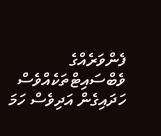ފެންވަރެއްގެ ވެބްސައިޓްތަކެއްވެސް ހަދައިގެން އަދިވެސް ހަމަ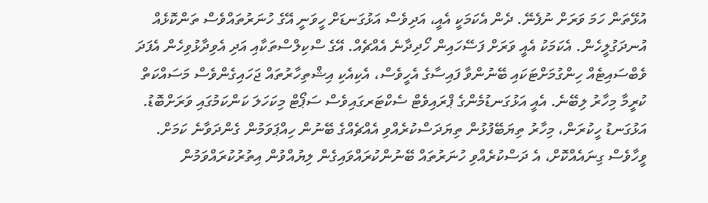އުޅޭތަން ހަމަ ވަރަށް ނުފެނޭ. ދެން އެކަމަކީ އެއީ، އަދިވެސް އަޅުގަނޑަށް ހީވަނީ އޭގެ ހުނަރުތައްވެސް ތަންކޮޅެއް އުނދަގުލީހެން. އެކަމަކު އެއީ ވަރަށް ފަސޭހައިން ހޯދިދާނެ އެއްޗެއް. އޭގެ ސްކިލްސްތަކާއި އަދި އެވިދާޅުވިހެން އެފަދަ ވެބްސައިޓެއް ހިންގުމަށްޓަކައި ބޭނުންވާ ފައިސާގެ އެހީވެސް، އެކިއެކި އިޝްތިހާރުތައް ޖަހައިގެންވެސް މަސައްކަތް ކުރީމާ މިހާރު ލިބޭނެ. އެއީ އަޅުގަނޑުމެންގެ ޕްރައިވެޓް ސެކްޓަރގައިވެސް ސަޕޯޓް މިކަހަލަ ކަންކަމުގައި ވަރަށްބޮޑު.
އަޅުގަނޑު ހީކުރަން، މިހާރު ތިޔަބޭފުޅުން ތިޔަދަސްކުރެއްވި އެއްޗެއްގެ ބޭނުން ހިއްޕަވަމުން ގެންދަވާނެ ކަމަށް. ވީހާވެސް ގިނައެއްކޮށް، އެ ދަސްކުރެއްވި ހުނަރުތައް ބޭނުންކުރައްވައިގެން ލިޔުއްވުން އިތުރުކުރައްވަމުން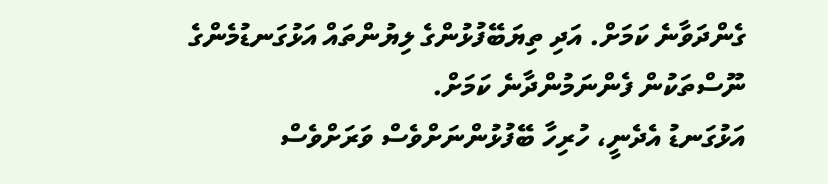ގެންދަވާނެ ކަމަށް. އަދި ތިޔަބޭފުޅުންގެ ލިޔުންތައް އަޅުގަނޑުމެންގެ ނޫސްތަކުން ފެންނަމުންދާނެ ކަމަށް.
އަޅުގަނޑު އެދެނީ، ހުރިހާ ބޭފުޅުންނަށްވެސް ވަރަށްވެސް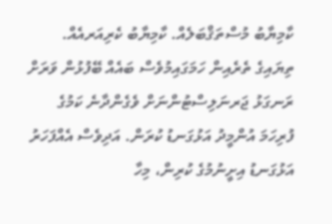ކާމިޔާބު މުސްތަޤްބަލެއް. ކާމިޔާބު ކެރިއަރއެއް. ތިޔައިގެ ތެރެއިން ހަމަގައިމުވެސް ބައެއް ބޭފުޅުން ވަރަށް ރަނގަޅު ޖަރނަލިސްޓުންނަށް ވެގެންދާނެ ކަމުގެ ފުރިހަމަ އުންމީދު އަޅުގަނޑު ކުރަން. އަދިވެސް އެއްފަހަރު އަޅުގަނޑު އިށީނުމުގެ ކުރިން، މިހާ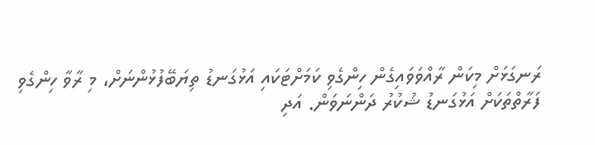ރަނގަޅަށް މިކަން ރާއްވަވައިގެން ހިންގެވި ކަމަށްޓަކައި އަޅުގަނޑު ތިޔަބޭފުޅުންނަށް، މި ރާވާ ހިންގެވި ފަރާތްތަކަށް އަޅުގަނޑު ޝުކުރު ދަންނަވަން. އަދި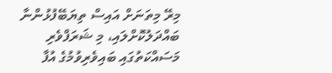މިރޭ މިތަނަށް އައިސް ތިޔަބޭފުޅުންނާ ބައްދަލުކޮށްލައި، މި ޝަރަފްވެރި މަސައްކަތުގައި ބައިވެރިވުމުގެ އުފާ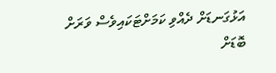އަޅުގަނޑަށް ދެއްވި ކަމަށްޓަކައިވެސް ވަރަށް ބޮޑަށް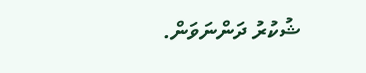ޝުކުރު ދަންނަވަން.